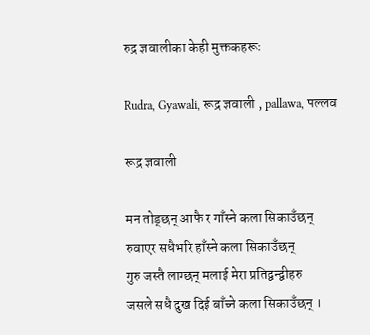रुद्र ज्ञवालीका केही मुक्तकहरूः

Rudra, Gyawali, रूद्र ज्ञवाली , pallawa, पल्लव

रूद्र ज्ञवाली

मन तोड्छन् आफै र गाँस्ने कला सिकाउँछन्
रुवाएर सधैभरि हाँस्ने कला सिकाउँछन्
गुरु जस्तै लाग्छन् मलाई मेरा प्रतिद्वन्द्वीहरु
जसले सधै दुख दिई बाँच्ने कला सिकाउँछन् ।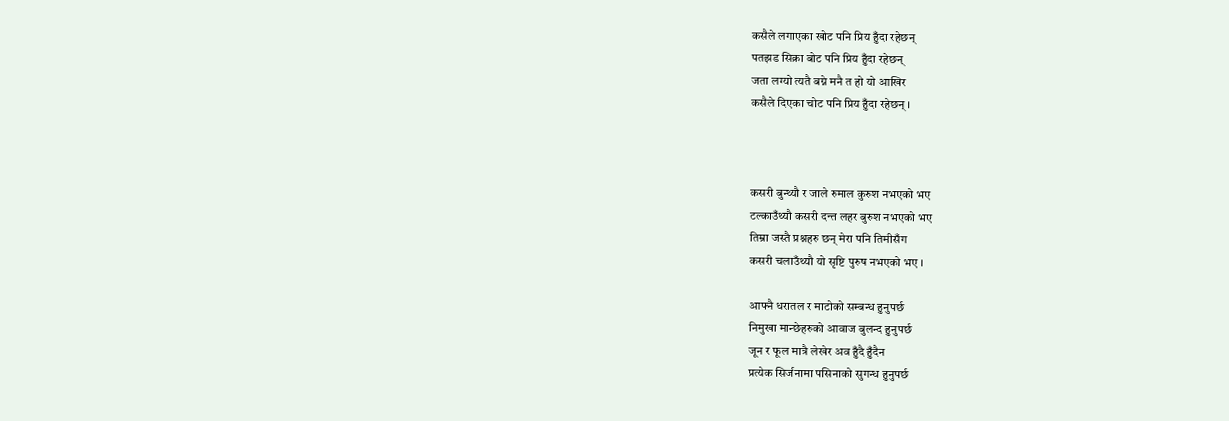कसैले लगाएका खोट पनि प्रिय हुँदा रहेछन्
पतझड सिक्रा बोट पनि प्रिय हुँदा रहेछन्
जता लग्यो त्यतै बग्ने मनै त हो यो आखिर
कसैले दिएका चोट पनि प्रिय हुँदा रहेछन् ।



कसरी बुन्थ्यौ र जाले रुमाल कुरुश नभएको भए
टल्काउँथ्यौ कसरी दन्त लहर बुरुश नभएको भए
तिम्रा जस्तै प्रश्नहरु छन् मेरा पनि तिमीसँग
कसरी चलाउँथ्यौ यो सृष्टि पुरुष नभएको भए ।

आफ्नै धरातल र माटोको सम्बन्ध हुनुपर्छ
निमुखा मान्छेहरुको आवाज बुलन्द हुनुपर्छ
जून र फूल मात्रै लेखेर अव हुँदै हुँदैन
प्रत्येक सिर्जनामा पसिनाको सुगन्ध हुनुपर्छ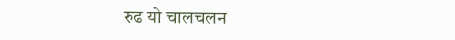रुढ यो चालचलन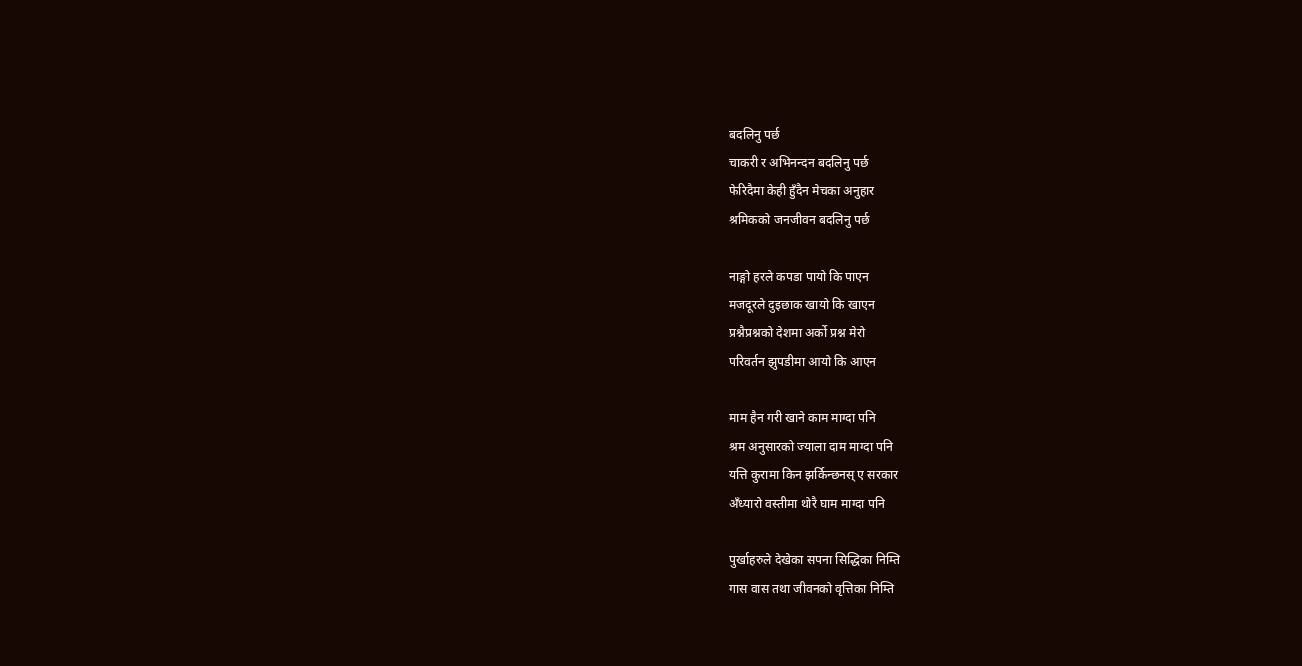बदलिनु पर्छ
चाकरी र अभिनन्दन बदलिनु पर्छ
फेरिदैमा केही हुँदैन मेचका अनुहार
श्रमिकको जनजीवन बदलिनु पर्छ

नाङ्गो हरले कपडा पायो कि पाएन
मजदूरले दुइछाक खायो कि खाएन
प्रश्नैप्रश्नको देशमा अर्को प्रश्न मेरो
परिवर्तन झुपडीमा आयो कि आएन

माम हैन गरी खाने काम माग्दा पनि
श्रम अनुसारको ज्याला दाम माग्दा पनि
यत्ति कुरामा किन झर्किन्छनस् ए सरकार
अँध्यारो वस्तीमा थोरै घाम माग्दा पनि

पुर्खाहरुले देखेका सपना सिद्धिका निम्ति
गास वास तथा जीवनको वृत्तिका निम्ति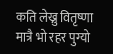कति लेख्नु वितृष्णा मात्रै भो रहर पुग्यो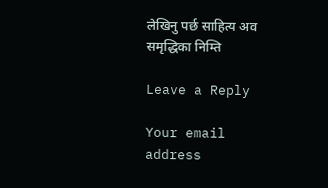लेखिनु पर्छ साहित्य अव समृद्धिका निम्ति

Leave a Reply

Your email address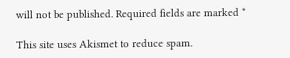will not be published. Required fields are marked *

This site uses Akismet to reduce spam.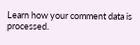Learn how your comment data is processed.